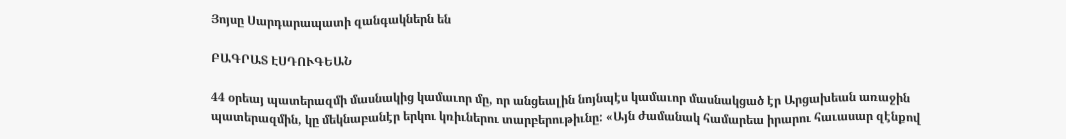Յոյսը Սարդարապատի զանգակներն են

ԲԱԳՐԱՏ ԷՍԴՈՒԳԵԱՆ

44 օրեայ պատերազմի մասնակից կամաւոր մը, որ անցեալին նոյնպէս կամաւոր մասնակցած էր Արցախեան առաջին պատերազմին, կը մեկնաբանէր երկու կռիւներու տարբերութիւնը: «Այն ժամանակ համարեա իրարու հաւասար զէնքով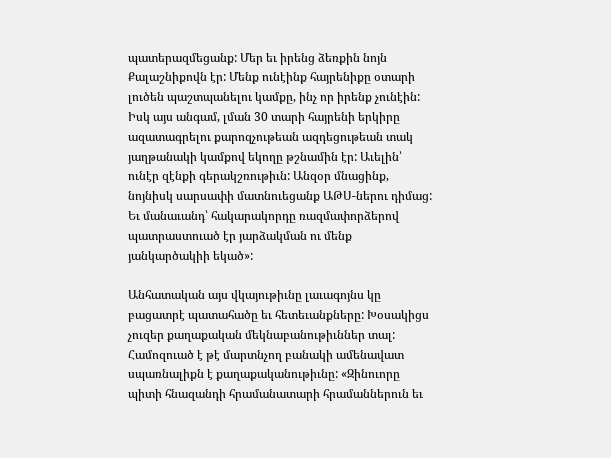պատերազմեցանք: Մեր եւ իրենց ձեռքին նոյն Քալաշնիքովն էր: Մենք ունէինք հայրենիքը օտարի լուծեն պաշտպանելու կամքը, ինչ որ իրենք չունէին: Իսկ այս անգամ, լման 30 տարի հայրենի երկիրը ազատագրելու քարոզչութեան ազդեցութեան տակ յաղթանակի կամքով եկողը թշնամին էր: Աւելին՝ ունէր զէնքի գերակշռութիւն: Անզօր մնացինք, նոյնիսկ սարսափի մատնուեցանք ԱԹՍ-ներու դիմաց: Եւ մանաւանդ՝ հակարակորդը ռազմափորձերով պատրաստուած էր յարձակման ու մենք յանկարծակիի եկած»:

Անհատական այս վկայութիւնը լաւագոյնս կը բացատրէ պատահածը եւ հետեւանքները: Խօսակիցս չուզեր քաղաքական մեկնաբանութիւններ տալ: Համոզուած է թէ մարտնչող բանակի ամենավատ սպառնալիքն է քաղաքականութիւնը: «Զինուորը պիտի հնազանդի հրամանատարի հրամաններուն եւ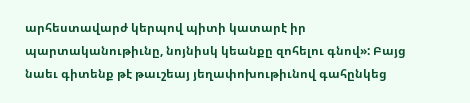արհեստավարժ կերպով պիտի կատարէ իր պարտականութիւնը, նոյնիսկ կեանքը զոհելու գնով»: Բայց նաեւ գիտենք թէ թաւշեայ յեղափոխութիւնով գահընկեց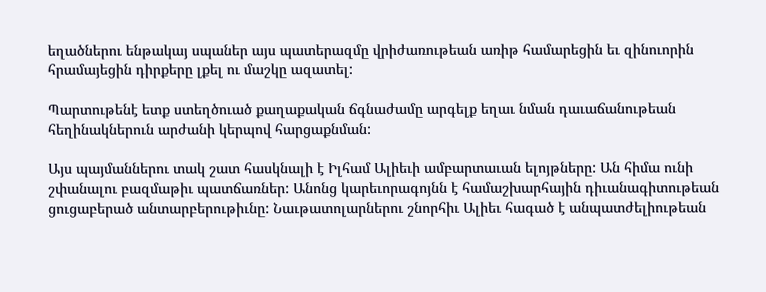եղածներու ենթակայ սպաներ այս պատերազմը վրիժառութեան առիթ համարեցին եւ զինուորին հրամայեցին դիրքերը լքել ու մաշկը ազատել:

Պարտութենէ ետք ստեղծուած քաղաքական ճգնաժամը արգելք եղաւ նման դաւաճանութեան հեղինակներուն արժանի կերպով հարցաքնման:

Այս պայմաններու տակ շատ հասկնալի է Իլհամ Ալիեւի ամբարտաւան ելոյթները: Ան հիմա ունի շփանալու բազմաթիւ պատճառներ: Անոնց կարեւորագոյնն է համաշխարհային դիւանագիտութեան ցուցաբերած անտարբերութիւնը: Նաւթատոլարներու շնորհիւ Ալիեւ հագած է անպատժելիութեան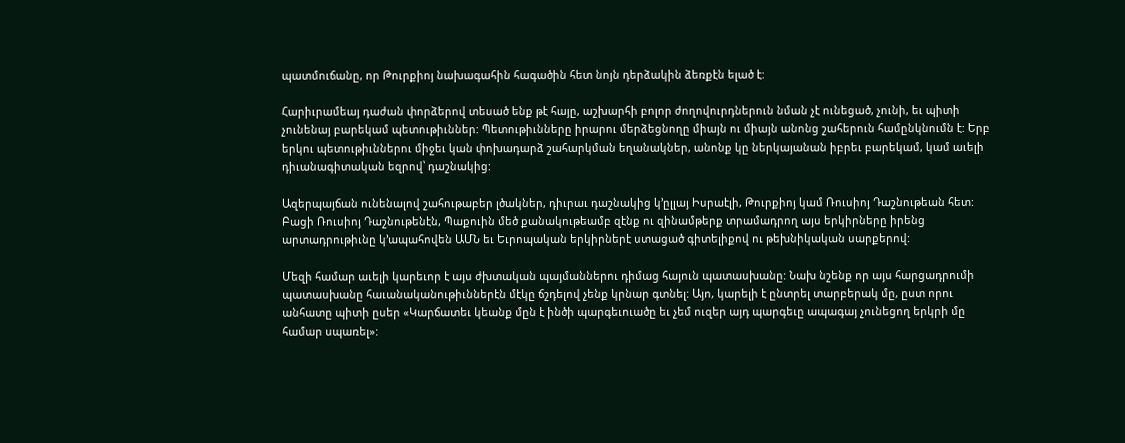պատմուճանը, որ Թուրքիոյ նախագահին հագածին հետ նոյն դերձակին ձեռքէն ելած է:

Հարիւրամեայ դաժան փորձերով տեսած ենք թէ հայը, աշխարհի բոլոր ժողովուրդներուն նման չէ ունեցած, չունի, եւ պիտի չունենայ բարեկամ պետութիւններ: Պետութիւնները իրարու մերձեցնողը միայն ու միայն անոնց շահերուն համընկնումն է: Երբ երկու պետութիւններու միջեւ կան փոխադարձ շահարկման եղանակներ, անոնք կը ներկայանան իբրեւ բարեկամ, կամ աւելի դիւանագիտական եզրով՝ դաշնակից:

Ազերպայճան ունենալով շահութաբեր լծակներ, դիւրաւ դաշնակից կ’ըլլայ Իսրաէլի, Թուրքիոյ կամ Ռուսիոյ Դաշնութեան հետ: Բացի Ռուսիոյ Դաշնութենէն, Պաքուին մեծ քանակութեամբ զէնք ու զինամթերք տրամադրող այս երկիրները իրենց արտադրութիւնը կ’ապահովեն ԱՄՆ եւ Եւրոպական երկիրներէ ստացած գիտելիքով ու թեխնիկական սարքերով:

Մեզի համար աւելի կարեւոր է այս ժխտական պայմաններու դիմաց հայուն պատասխանը: Նախ նշենք որ այս հարցադրումի պատասխանը հաւանականութիւններէն մէկը ճշդելով չենք կրնար գտնել: Այո, կարելի է ընտրել տարբերակ մը, ըստ որու անհատը պիտի ըսեր «Կարճատեւ կեանք մըն է ինծի պարգեւուածը եւ չեմ ուզեր այդ պարգեւը ապագայ չունեցող երկրի մը համար սպառել»: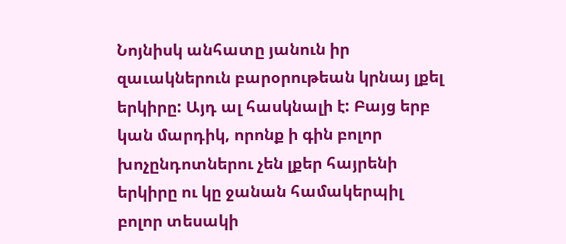Նոյնիսկ անհատը յանուն իր զաւակներուն բարօրութեան կրնայ լքել երկիրը: Այդ ալ հասկնալի է: Բայց երբ կան մարդիկ, որոնք ի գին բոլոր խոչընդոտներու չեն լքեր հայրենի երկիրը ու կը ջանան համակերպիլ բոլոր տեսակի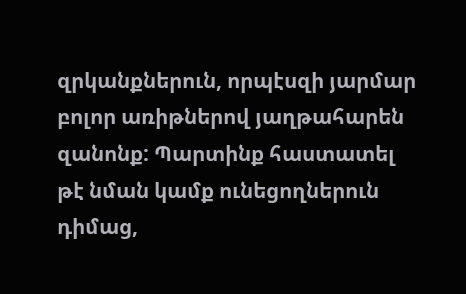զրկանքներուն, որպէսզի յարմար բոլոր առիթներով յաղթահարեն զանոնք: Պարտինք հաստատել թէ նման կամք ունեցողներուն դիմաց,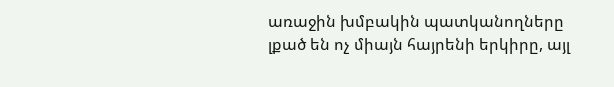առաջին խմբակին պատկանողները լքած են ոչ միայն հայրենի երկիրը, այլ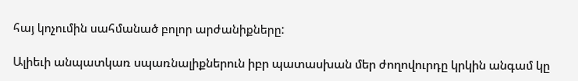հայ կոչումին սահմանած բոլոր արժանիքները:

Ալիեւի անպատկառ սպառնալիքներուն իբր պատասխան մեր ժողովուրդը կրկին անգամ կը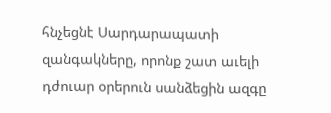հնչեցնէ Սարդարապատի զանգակները, որոնք շատ աւելի դժուար օրերուն սանձեցին ազգը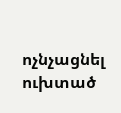ոչնչացնել ուխտած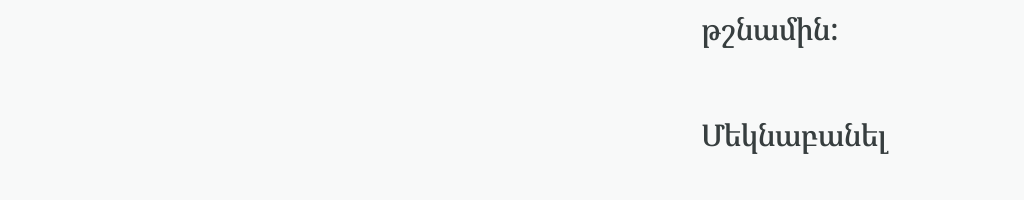թշնամին:

Մեկնաբանել